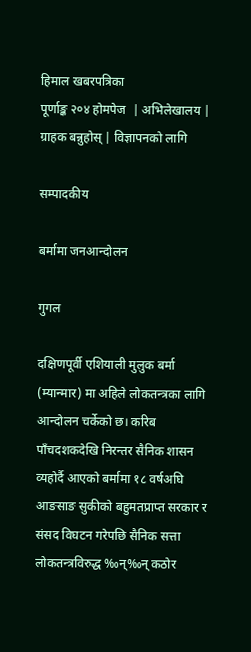हिमाल खबरपत्रिका
पूर्णाङ्क २०४ होमपेज  | अभिलेखालय | ग्राहक बन्नुहोस् | विज्ञापनको लागि

सम्पादकीय

बर्मामा जनआन्दोलन

गुगल

दक्षिणपूर्वी एशियाली मुलुक बर्मा (म्यान्मार) मा अहिले लोकतन्त्रका लागि आन्दोलन चर्केको छ। करिब पाँचदशकदेखि निरन्तर सैनिक शासन व्यहोर्दै आएको बर्मामा १८ वर्षअघि आङसाङ सुकीको बहुमतप्राप्त सरकार र संसद विघटन गरेपछि सैनिक सत्ता लोकतन्त्रविरुद्ध ‰न्‰न् कठोर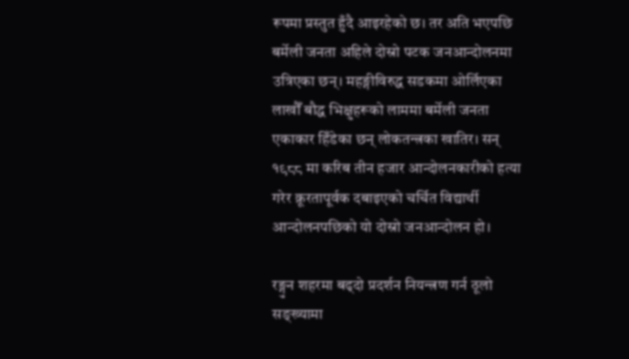रूपमा प्रस्तुत हुँदै आइरहेको छ। तर अति भएपछि बर्मेली जनता अहिले दोस्रो पटक जनआन्दोलनमा उत्रिएका छन्। महङ्गीविरुद्ध सडकमा ओर्लिएका लाखौँ बौद्ध भिक्षुहरूको लाममा बर्मेली जनता एकाकार हिँडेका छन् लोकतन्त्रका खातिर। सन् १९८८ मा करिब तीन हजार आन्दोलनकारीको हत्या गरेर क्रूरतापूर्वक दबाइएको चर्चित विद्यार्थी आन्दोलनपछिको यो दोस्रो जनआन्दोलन हो।

रङ्गुन शहरमा बढ्दो प्रदर्शन नियन्त्रण गर्न ठूलो सङ्ख्यामा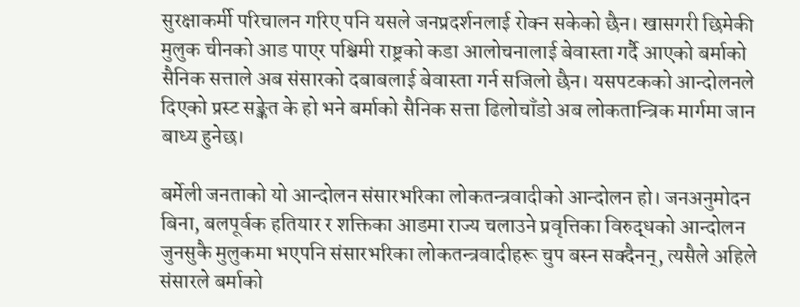सुरक्षाकर्मी परिचालन गरिए पनि यसले जनप्रदर्शनलाई रोक्न सकेको छैन। खासगरी छिमेकी मुलुक चीनको आड पाएर पश्चिमी राष्ट्रको कडा आलोचनालाई बेवास्ता गर्दै आएको बर्माको सैनिक सत्ताले अब संसारको दबाबलाई बेवास्ता गर्न सजिलो छैन। यसपटकको आन्दोलनले दिएको प्रस्ट सङ्केत के हो भने बर्माको सैनिक सत्ता ढिलोचाँडो अब लोकतान्त्रिक मार्गमा जान बाध्य हुनेछ।

बर्मेली जनताको यो आन्दोलन संसारभरिका लोकतन्त्रवादीको आन्दोलन हो। जनअनुमोदन बिना, बलपूर्वक हतियार र शक्तिका आडमा राज्य चलाउने प्रवृत्तिका विरुद्धको आन्दोलन जुनसुकै मुलुकमा भएपनि संसारभरिका लोकतन्त्रवादीहरू चुप बस्न सक्दैनन्, त्यसैले अहिले संसारले बर्माको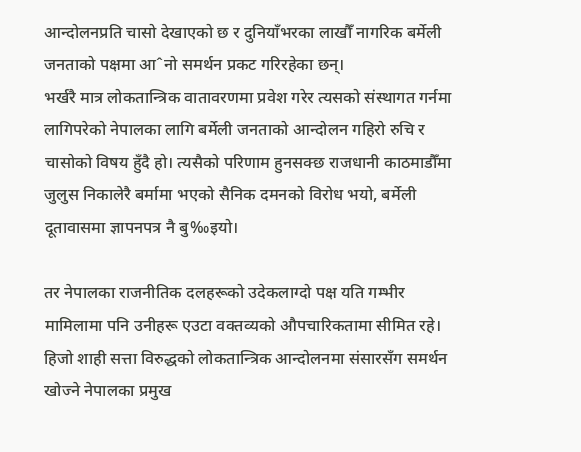आन्दोलनप्रति चासो देखाएको छ र दुनियाँभरका लाखौँ नागरिक बर्मेली जनताको पक्षमा आˆनो समर्थन प्रकट गरिरहेका छन्।
भर्खरै मात्र लोकतान्त्रिक वातावरणमा प्रवेश गरेर त्यसको संस्थागत गर्नमा लागिपरेको नेपालका लागि बर्मेली जनताको आन्दोलन गहिरो रुचि र चासोको विषय हुँदै हो। त्यसैको परिणाम हुनसक्छ राजधानी काठमाडौँमा जुलुस निकालेरै बर्मामा भएको सैनिक दमनको विरोध भयो, बर्मेली दूतावासमा ज्ञापनपत्र नै बु‰इयो।

तर नेपालका राजनीतिक दलहरूको उदेकलाग्दो पक्ष यति गम्भीर मामिलामा पनि उनीहरू एउटा वक्तव्यको औपचारिकतामा सीमित रहे। हिजो शाही सत्ता विरुद्धको लोकतान्त्रिक आन्दोलनमा संसारसँग समर्थन खोज्ने नेपालका प्रमुख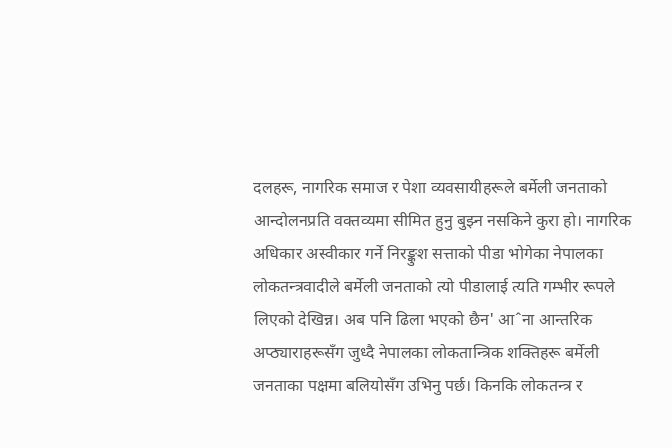दलहरू, नागरिक समाज र पेशा व्यवसायीहरूले बर्मेली जनताको आन्दोलनप्रति वक्तव्यमा सीमित हुनु बुझ्न नसकिने कुरा हो। नागरिक अधिकार अस्वीकार गर्ने निरङ्कुश सत्ताको पीडा भोगेका नेपालका लोकतन्त्रवादीले बर्मेली जनताको त्यो पीडालाई त्यति गम्भीर रूपले लिएको देखिन्न। अब पनि ढिला भएको छैन' आˆना आन्तरिक अप्ठ्याराहरूसँग जुध्दै नेपालका लोकतान्त्रिक शक्तिहरू बर्मेली जनताका पक्षमा बलियोसँग उभिनु पर्छ। किनकि लोकतन्त्र र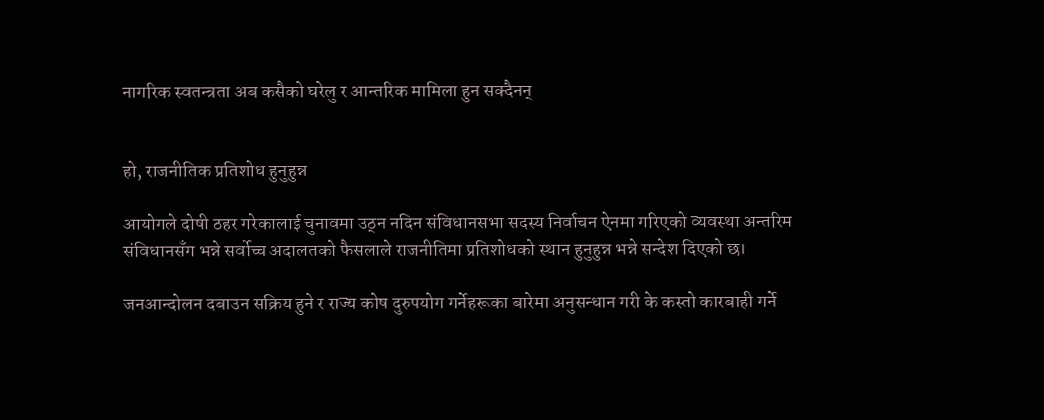नागरिक स्वतन्त्रता अब कसैको घरेलु र आन्तरिक मामिला हुन सक्दैनन्


हो, राजनीतिक प्रतिशोध हुनुहुन्न

आयोगले दोषी ठहर गरेकालाई चुनावमा उठ्न नदिन संविधानसभा सदस्य निर्वाचन ऐनमा गरिएको व्यवस्था अन्तरिम संविधानसँग भन्ने सर्वोच्च अदालतको फैसलाले राजनीतिमा प्रतिशोधको स्थान हुनुहुन्न भन्ने सन्देश दिएको छ।

जनआन्दोलन दबाउन सक्रिय हुने र राज्य कोष दुरुपयोग गर्नेहरूका बारेमा अनुसन्धान गरी के कस्तो कारबाही गर्ने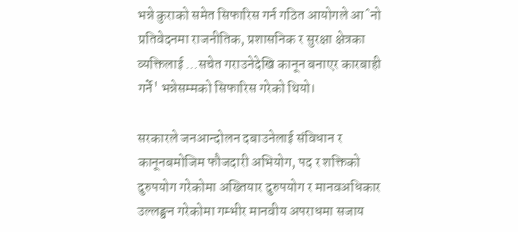भन्ने कुराको समेत सिफारिस गर्न गठित आयोगले आˆनो प्रतिवेदनमा राजनीतिक, प्रशासनिक र सुरक्षा क्षेत्रका व्यक्तिलाई …सचेत गराउनेदेखि कानून बनाएर कारबाही गर्ने' भन्नेसम्मको सिफारिस गरेको थियो।

सरकारले जनआन्दोलन दबाउनेलाई संविधान र कानूनबमोजिम फौजदारी अभियोग, पद र शक्तिको दुरुपयोग गरेकोमा अख्तियार दुरुपयोग र मानवअधिकार उल्लङ्घन गरेकोमा गम्भीर मानवीय अपराधमा सजाय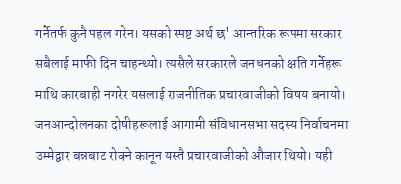गर्नेतर्फ कुनै पहल गरेन। यसको स्पष्ट अर्थ छ' आन्तरिक रूपमा सरकार सबैलाई माफी दिन चाहन्थ्यो। त्यसैले सरकारले जनधनको क्षति गर्नेहरू माथि कारबाही नगरेर यसलाई राजनीतिक प्रचारवाजीको विषय बनायो। जनआन्दोलनका दोषीहरूलाई आगामी संविधानसभा सदस्य निर्वाचनमा उम्मेद्वार बन्नबाट रोक्ने कानून यस्तै प्रचारवाजीको औजार थियो। यही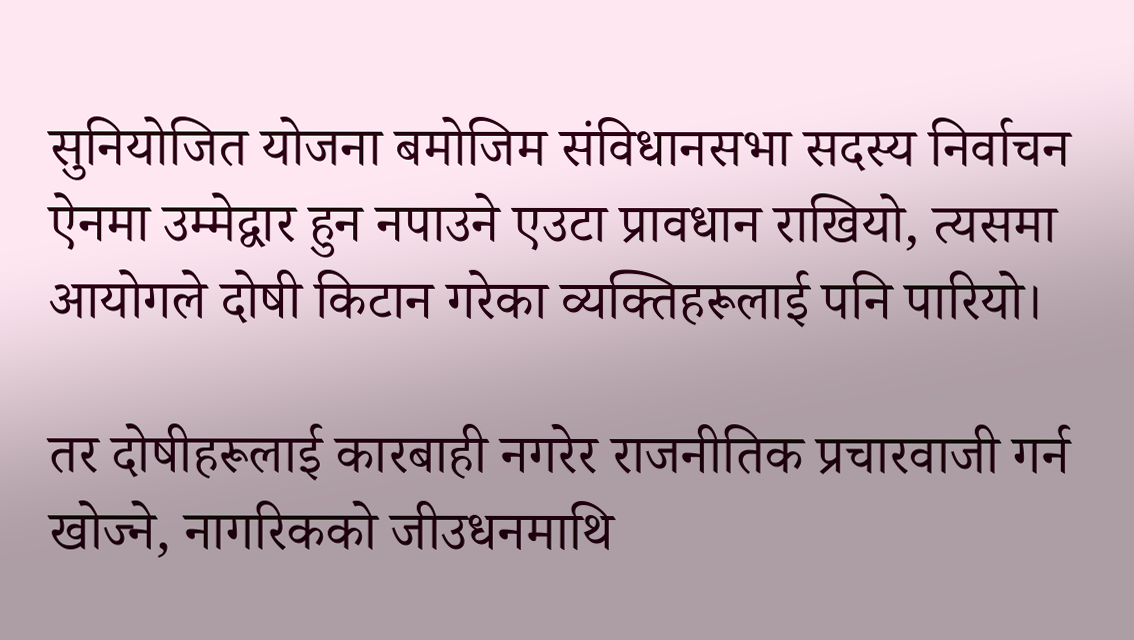सुनियोजित योजना बमोजिम संविधानसभा सदस्य निर्वाचन ऐनमा उम्मेद्वार हुन नपाउने एउटा प्रावधान राखियो, त्यसमा आयोगले दोषी किटान गरेका व्यक्तिहरूलाई पनि पारियो।

तर दोषीहरूलाई कारबाही नगरेर राजनीतिक प्रचारवाजी गर्न खोज्ने, नागरिकको जीउधनमाथि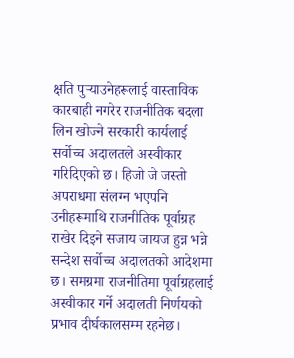क्षति पुर्‍याउनेहरूलाई वास्ताविक कारबाही नगरेर राजनीतिक बदला लिन खोज्ने सरकारी कार्यलाई सर्वोच्च अदालतले अस्वीकार गरिदिएको छ। हिजो जे जस्तो अपराधमा संलग्न भएपनि उनीहरूमाथि राजनीतिक पूर्वाग्रह राखेर दिइने सजाय जायज हुन्न भन्ने सन्देश सर्वोच्च अदालतको आदेशमा छ। समग्रमा राजनीतिमा पूर्वाग्रहलाई अस्वीकार गर्ने अदालती निर्णयको प्रभाव दीर्घकालसम्म रहनेछ।